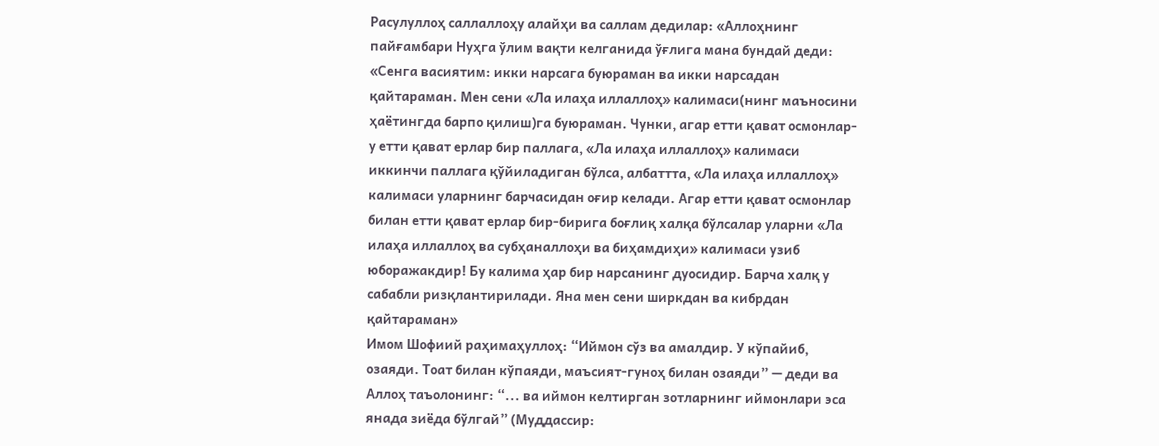Расулуллоҳ саллаллоҳу алайҳи ва саллам дедилар: «Аллоҳнинг пайғамбари Нуҳга ўлим вақти келганида ўғлига мана бундай деди: «Сенга васиятим: икки нарсага буюраман ва икки нарсадан қайтараман. Мен сени «Ла илаҳа иллаллоҳ» калимаси(нинг маъносини ҳаётингда барпо қилиш)га буюраман. Чунки, агар етти қават осмонлар-у етти қават ерлар бир паллага, «Ла илаҳа иллаллоҳ» калимаси иккинчи паллага қўйиладиган бўлса, албаттта, «Ла илаҳа иллаллоҳ» калимаси уларнинг барчасидан оғир келади. Агар етти қават осмонлар билан етти қават ерлар бир-бирига боғлиқ халқа бўлсалар уларни «Ла илаҳа иллаллоҳ ва субҳаналлоҳи ва биҳамдиҳи» калимаси узиб юборажакдир! Бу калима ҳар бир нарсанинг дуосидир. Барча халқ у сабабли ризқлантирилади. Яна мен сени ширкдан ва кибрдан қайтараман»
Имом Шофиий раҳимаҳуллоҳ: “Иймон сўз ва амалдир. У кўпайиб, озаяди. Тоат билан кўпаяди, маъсият-гуноҳ билан озаяди” — деди ва Аллоҳ таъолонинг: “... ва иймон келтирган зотларнинг иймонлари эса янада зиёда бўлгай” (Муддассир: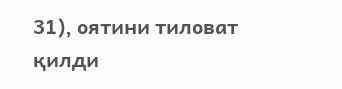31), оятини тиловат қилди